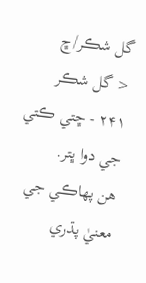گل شڪر/ڇ
< گل شڪر
۲۴۱ - ڇتي ڪتي جي دوا ڀتر.
هن پهاڪي جي معنيٰ پڌري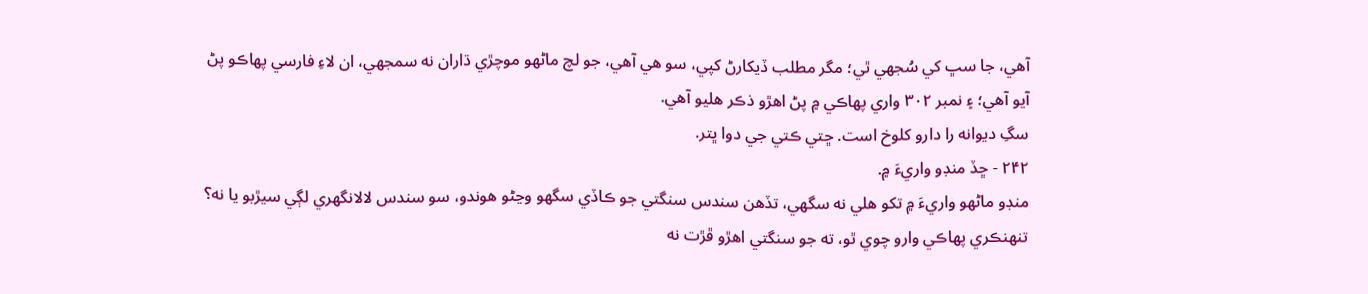آهي، جا سڀ کي سُجهي ٿي؛ مگر مطلب ڏيکارڻ کپي، سو هي آهي، جو لچ ماڻهو موچڙي ڌاران نه سمجهي، ان لاءِ فارسي پهاڪو پڻ آيو آهي؛ ۽ نمبر ۳۰۲ واري پهاڪي ۾ پڻ اهڙو ذڪر هليو آهي.
سگِ ديوانه را دارو کلوخ است. ڇتي ڪتي جي دوا ڀتر.
۲۴۲ - ڇڏ منڊو واريءَ ۾.
منڊو ماڻهو واريءَ ۾ تکو هلي نه سگهي، تڏهن سندس سنگتي جو ڪاڏي سگهو وڃڻو هوندو، سو سندس لالانگهري لڳي سيڙبو يا نه؟ تنهنڪري پهاڪي وارو چوي ٿو، ته جو سنگتي اهڙو ڦڙت نه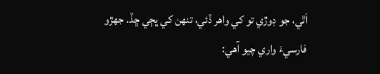اَٿي، جو ڊوڙي تو کي واهر ڏئي، تنهن کي ڀڄي ڇڏ. جهڙو فارسيءَ واري چيو آهي: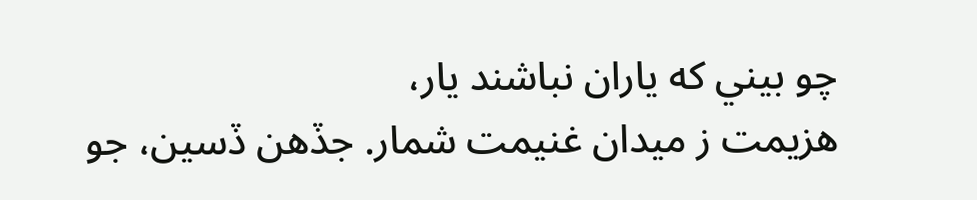چو بيني که ياران نباشند يار،
هزيمت ز ميدان غنيمت شمار. جڏهن ڏسين، جو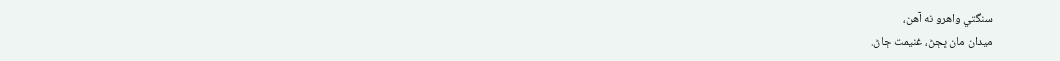سنگتي واهرو نه آهن،
ميدان مان ڀڄڻ، غنيمت ڄاڻ.